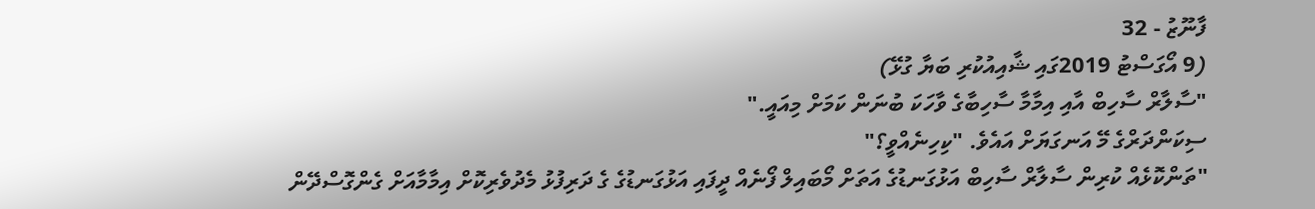ފާނޫޒު - 32
(9 އޯގަސްޓު 2019ގައި ޝާއިއުކުރި ބަޔާ ގުޅޭ)
"ސާލާރް ސާހިބް އާއި އިމާމާ ސާހިބާގެ ވާހަކަ ބުނަން ކަމަށް މިއައީ."
ސިކަންދަރްގެ މޭ އަނގަޔަށް އައެވެ. "ކިހިނެއްވީ؟"
"ތަންކޮޅެއް ކުރިން ސާލާރް ސާހިބް އަޅުގަނޑުގެ އަތަށް މޯބައިލް ފޯނެއް ދީފައި އަޅުގަނޑުގެ ގެ ދަރިފުޅު މެދުވެރިކޮށް އިމާމާއަށް ގެންގޮސްދޭން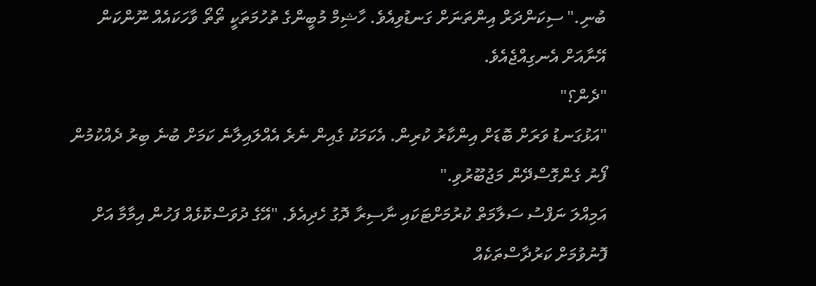ބުނި." ސިކަންދަރް އިންތަނަށް ގަނޑުވިއެވެ. ހާޝިމް މުބީންގެ ތުހުމަތަކީ ތޯތޯ ވާހަކައެއް ނޫންކަން އޭނާއަށް އެނގިއްޖެއެވެ.
"ދެން؟"
"އަޅުގަނޑު ވަރަށް ބޮޑަށް އިންކާރު ކުރިން. އެކަމަކު ގެއިން ނެރެ އެއްލައިލާނެ ކަމަށް ބުނެ ބިރު ދެއްކުމުން ފޯނު ގެންގޮސްދޭން މަޖުބޫރުވި."
އަމިއްލަ ނަފްސު ސަލާމަތް ކުރުމަށްޓަކައި ނާސިރާ ދޮގު ހެދިއެވެ. "އޭގެ ދުވަސްކޮޅެއް ފަހުން އިމާމާ އަށް ފޮނުވުމަށް ކަރުދާސްތަކެއް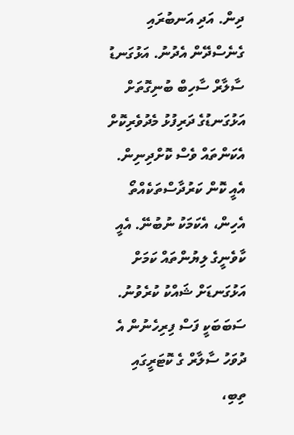ދިން. އަދި އަނބުރައި ގެނެސްދޭން އެދުނު. އަޅުގަނޑު ސާލާރް ސާހިބް ބުނިގޮތަށް އަޅުގަނޑުގެ ދަރިފުޅު މެދުވެރިކޮށް އެކަންތައް ވެސް ކޮށްދިނިން. އެއީ ކޮން ކަރުދާސްތަކެއްތޯ އެހިން، އެކަމަކު ނުބުނޭ. އެއީ ކާވެނީގެ ލިޔުންތައް ކަމަށް އަޅުގަނޑަށް ޝައްކު ކުރެވުނު. ސަބަބަކީ ފަސް ފިރިހެނުން އެ ދުވަހު ސާލާރް ގެ ކޮޓަރީގައި ތިބި،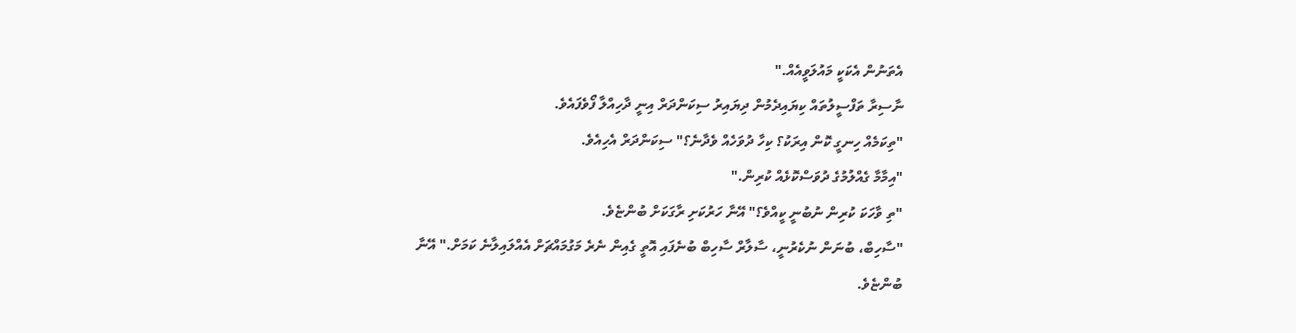އެތަނުން އެކަކީ މައުލަވީއެއް."
ނާސިރާ ތަފްސީލުތައް ކިޔައިދެމުން ދިޔައިރު ސިކަންދަރް އިނީ ދާހިއްލާ ފޯވެފައެވެ.
"ތިކަމެއް ހިނގީ ކޮން އިރަކު؟ ކިހާ ދުވަހެއް ވެދާނެ؟" ސިކަންދަރް އެހިއެވެ.
"އިމާމާ ގެއްލުމުގެ ދުވަސްކޮޅެއް ކުރިން."
"ތި ވާހަކަ ކުރިން ނުބުނީ ކީއްވެ؟" އޭނާ ހަރުކަށި ރާގަކަށް ބުންޏެވެ.
"ސާހިބް، ބުނަން ނުކެރުނީ، ސާލާރް ސާހިބް ބުނެފައި އޮތީ ގެއިން ނެރެ މަގުމައްޗަށް އެއްލައިލާނެ ކަމަށް." އޭނާ ބުންޏެވެ.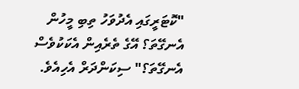"ކޮޓަރީގައި އެދުވަހު ތިބި މީހުން އެނގޭތަ؟ އޭގެ ތެރެއިން އެކަކުވެސް އެނގޭތަ؟" ސިކަންދަރް އެހިއެވެ.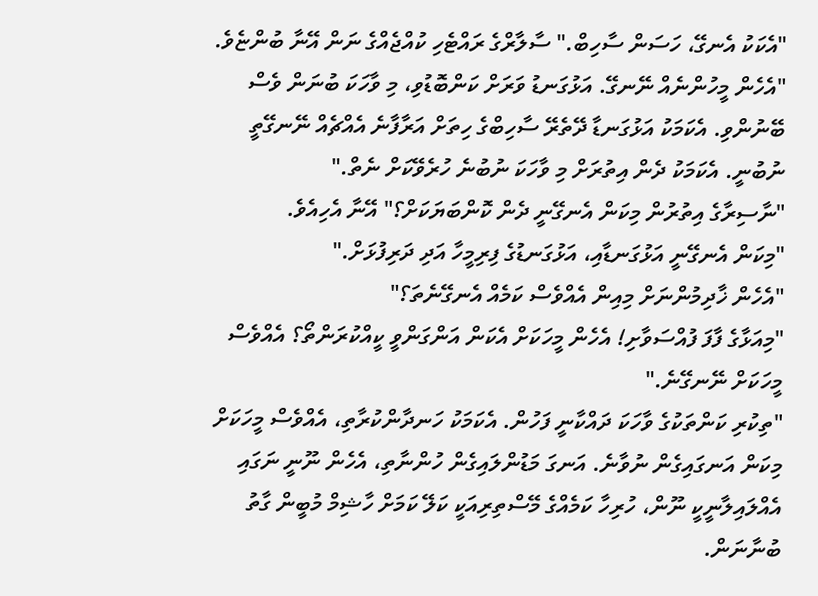"އެކަކު އެނގޭ، ހަސަން ސާހިބް." ސާލާރްގެ ރައްޓެހި ކުއްޖެއްގެ ނަން އޭނާ ބުންޏެވެ. "އެހެން މީހުންނެއް ނޭނގޭ. އަޅުގަނޑު ވަރަށް ކަންބޮޑުވި، މި ވާހަކަ ބުނަން ވެސް ބޭނުންވި. އެކަމަކު އަޅުގަނޑާ ދޭތެރޭ ސާހިބްގެ ހިތަށް އަރާފާނެ އެއްޗެއް ނޭނގޭތީ ނުބުނީ. އެކަމަކު ދެން އިތުރަށް މި ވާހަކަ ނުބުނެ ހުރެވޭކަށް ނެތް."
"ނާސިރާގެ އިތުރުން މިކަން އެނގޭނީ ދެން ކޮންބަޔަކަށް؟" އޭނާ އެހިއެވެ.
"މިކަން އެނގޭނީ އަޅުގަނޑާއި، އަޅުގަނޑުގެ ފިރިމީހާ އަދި ދަރިފުޅަށް."
"އެހެން ޚާދިމުންނަށް މިއިން އެއްވެސް ކަމެއް އެނގޭނެތަ؟"
"މިއަޅާގެ ފާފަ ފުއްސަވާށި! އެހެން މީހަކަށް އެކަން އަންގަންވީ ކީއްކުރަންތޯ؟ އެއްވެސް މީހަކަށް ނޭނގޭނެ."
"ތިކުރި ކަންތަކުގެ ވާހަކަ ދައްކާނީ ފަހުން. އެކަމަކު ހަނދާންކުރާތި، އެއްވެސް މީހަކަށް މިކަން އަނގައިގެން ނުވާނެ. އަނގަ މަޑުންލައިގެން ހުންނާތި، އެހެން ނޫނީ ނަގައި އެއްލައިލާނީކީ ނޫން، ހުރިހާ ކަމެއްގެ މޭސްތިރިއަކީ ކަލޭ ކަމަށް ހާޝިމް މުބީން ގާތު ބުނާނަން.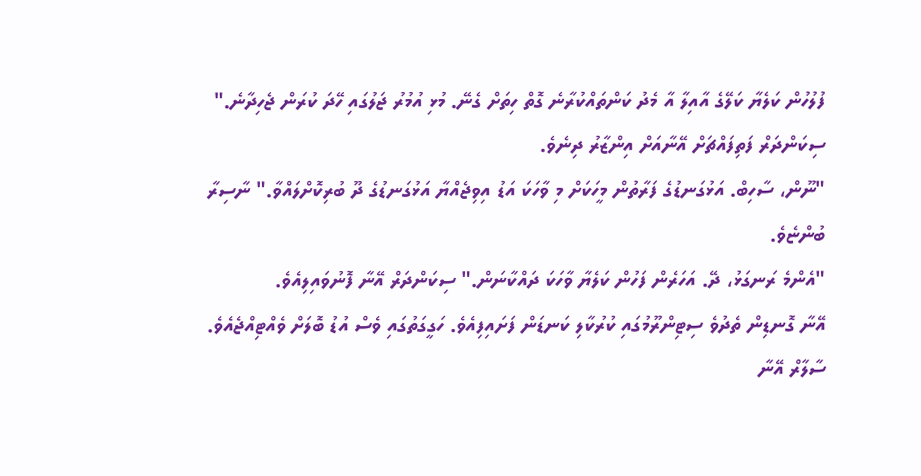ފުލުހުން ކަލެޔާ ކަލޭގެ އާއިލާ އާ މެދު ކަންތައްކުރާނެ ގޮތް ހިތަށް ގެނޭ. މުޅި އުމުރު ޖަލުގައި ހޭދަ ކުރަން ޖެހިދާނެ."
ސިކަންދަރް ފަތިފައްޗަށް އޭނާއަށް އިންޒާރު ދިނެވެ.
"ނޫން، ސާހިބް. އަޅުގަނޑުގެ ފަރާތުން މީހަކަށް މި ވާހަކަ އަޑު އިވިޖެއްޔާ އަޅުގަނޑުގެ ދޫ ބުރިކޮށްލައްވާ." ނާސިރާ ބުންޏެވެ.
"އެންމެ ރަނގަޅު، ދޭ. އަހަރެން ފަހުން ކަލެޔާ ވާހަކަ ދައްކާނަން." ސިކަންދަރް އޭނާ ފޮނުވައިލިއެވެ.
އޭނާ ގޮނޑިން ތެދުވެ ސިޓިންރޫމުގައި ކުރުކާލި ކަނޑަން ފަށައިފިއެވެ. ހަގީގަތުގައި ވެސް އުޑު ބޮލަށް ވެއްޓިއްޖެއެވެ. ސާލާރް އޭނާ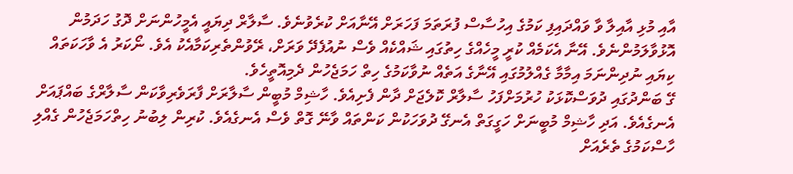އާއި މުޅި އާއިލާ ވާ ވައްދައިފި ކަމުގެ އިހުސާސް ފުރަތަމަ ފަހަރަށް އޭނާއަށް ކުރެވުނެވެ. ސާލާރް ދިޔައީ އެމީހުންނަށް ދޮގު ހަދަމުން އޮޅުވާލަމުންނެވެ. އޭނާ އެކަމެއް ކުރީ މީހެއްގެ ހިތުގައި ޝައްކެއް ވެސް ނުއުފެދޭ ވަރަށް، ރޭވުންތެރިކަމާއެކު އެވެ. ނޯކަރު އެ ވާހަކަތައް ކިޔައި ނުދިންނަމަ އިމާމާ ގެއްލުމުގައި އޭނާގެ އަތެއް ނުވާކަމުގެ ހިތް ހަމަޖެހުން ދެމިއޮތީހެވެ.
ގޭ ބަންދުގައި ދުވަސްކޮޅަކު ހުރުމަށްފަހު ސާލާރް ކޮލެޖަށް ދާން ފެށިއެވެ. ހާޝިމް މުބީން ސާލާރަށް ފާރަވެރިވާކަން ސާލާރްގެ ބައްޕައަށް އެނގެއެވެ. އަދި ހާޝިމް މުބީނަށް ހަގީގަތް އެނގޭ ދުވަހަކުން ކަންތައް ވާނޭ ގޮތް ވެސް އެނގެއެވެ. ކުރިން ލިބުނު ހިތްހަމަޖެހުން ގެއްލި ހާސްކަމުގެ ތެރެއަށް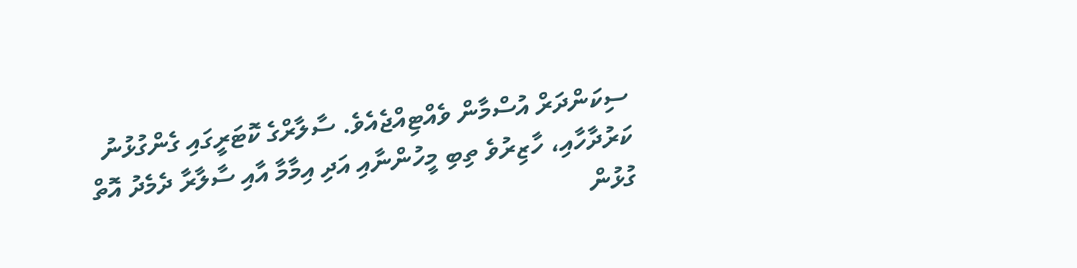ސިކަންދަރް އުސްމާން ވެއްޓިއްޖެއެވެ. ސާލާރްގެ ކޮޓަރީގައި ގެންގުޅުނު ކަރުދާހާއި، ހާޒިރުވެ ތިބި މީހުންނާއި އަދި އިމާމާ އާއި ސާލާރާ ދެމެދު އޮތް ގުޅުން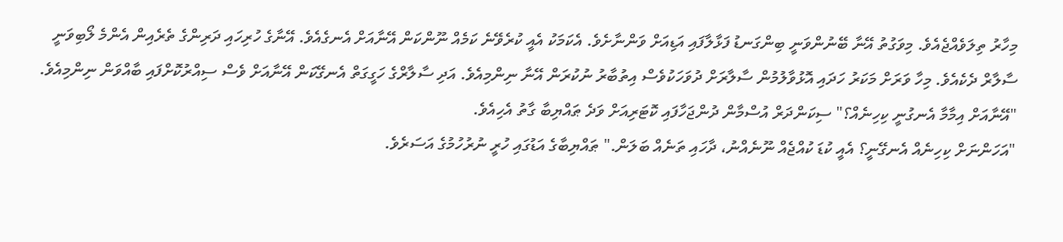މިހާރު ތިލަވެއްޖެއެވެ. މިވަގުތު އޭނާ ބޭނުންވަނީ ބިންގަނޑު ފަޅާލާފައި އަޑިއަށް ވަންނާށެވެ. އެކަމަކު އެއީ ކުރެވޭނެ ކަމެއް ނޫންކަން އޭނާއަށް އެނގެއެވެ. އޭނާގެ ހުރިހައި ދަރިންގެ ތެރެއިން އެންމެ ލޯބިވަނީ ސާލާރް ދެކެއެވެ. މިހާ ވަރަށް މަކަރު ހަދައި އޮޅުވާލުމުން ސާލާރަށް ދުވަހަކުވެސް އިތުބާރު ނުކުރަން އޭނާ ނިންމިއެވެ. އަދި ސާލާރްގެ ހަގީގަތް އެނގޭކަން އޭނާއަށް ވެސް ސިއްރުކޮށްފައި ބާއްވަން ނިންމިއެވެ.
"އޭނާއަށް އިމާމާ އެނގުނީ ކިހިނެއް؟" ސިކަންދަރް އުސްމާން ދުންޖަހާފައި ކޮޓަރިއަށް ވަދެ ޠައްޔިބާ ގާތު އެހިއެވެ.
"އަހަންނަށް ކިހިނެއް އެނގޭނީ؟ އެއީ ކުޑަ ކުއްޖެއް ނޫނެއްނު، ދާހައި ތަނެއް ބަލަން." ޠައްޔިބާގެ އަޑުގައި ހުރީ ނުރުހުމުގެ އަސަރެވެ.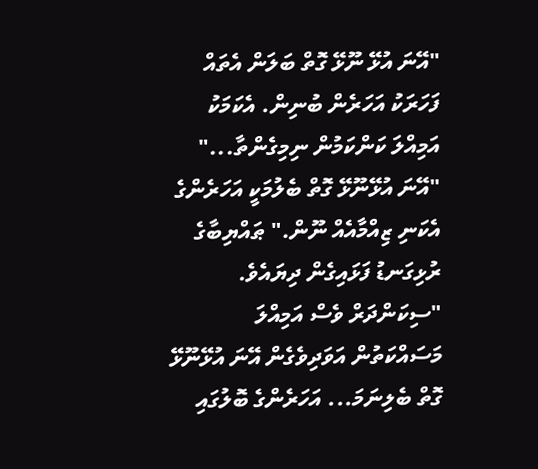"އޭނަ އުޅޭ ނޫޅޭ ގޮތް ބަލަން އެތައް ފަހަރަކު އަހަރެން ބުނިން. އެކަމަކު އަމިއްލަ ކަންކަމުން ނިމިގެންތާ..."
"އޭނަ އުޅޭނޫޅޭ ގޮތް ބެލުމަކީ އަހަރެންގެ އެކަނި ޒިއްމާއެއް ނޫން." ޠައްޔިބާގެ ރުޅިގަނޑު ފަޅައިގެން ދިޔައެވެ. "ސިކަންދަރް ވެސް އަމިއްލަ މަސައްކަތުން އަވަދިވެގެން އޭނަ އުޅޭނޫޅޭ ގޮތް ބެލިނަމަ... އަހަރެންގެ ބޮލުގައި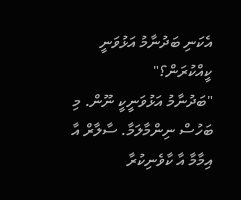އެކަނި ބަދުނާމު އަޅުވަނީ ކީއްކުރަން؟"
"ބަދުނާމު އަޅުވަނީކީ ނޫން. މި ބަހުސް ނިންމާލަމާ. ސާލާރް އާ އިމާމާ އާ ކާވެނިކުރާ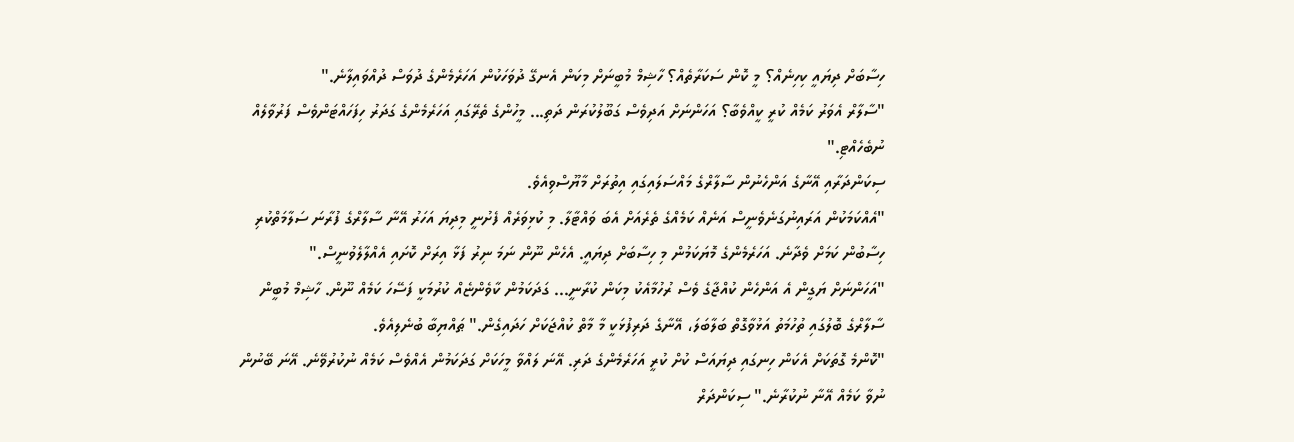ހިސާބަށް ދިޔައީ ކިހިނެއް؟ މީ ކޮން ސަކަރާތެއް؟ ހާޝިމް މުބީނަށް މިކަން އެނގޭ ދުވަހަކުން އަހަރެމެންގެ ދުވަސް ދުއްވައިލާނެ."
"ސާލާރް އެވަރު ކަމެއް ކުރީ ކީއްވެބާ؟ އަހަންނަށް އަދިވެސް ގަބޫލުކުރަން ދަތި... މީހުންގެ ތެރޭގައި އަހަރެމެންގެ ގަދަރު ހިފަހައްޓަންވެސް ފަރުވާލެއް ނުބެހެއްޓި."
ސިކަންދަރާއި އޭނާގެ އަންހެނުން ސާލާރްގެ މައްސަލައިގައި އިތުރަށް މާޔޫސްވިއެވެ.
"އެއްކަމަކުން އަރައިނުގަނެވެނީސް އަނެއް ކަމެއްގެ ތެރެއަށް އެބަ ވައްޓާލާ. މި ކުޅިވަރެއް ފެށުނީ މިދިޔަ އަހަރު އޭނާ ސާލާރްގެ ފުރާނަ ސަލާމަތްކުރި ހިސާބުން ކަމަށް ވެދާނެ. އަހަރެމެންގެ މޮޔަކަމުން މި ހިސާބަށް ދިޔައީ. އެހެން ނޫން ނަމަ ނިރު ފަޅާ އިރަށް ކޮށައި އެއްލާލެވުނީސް."
"އަހަންނަށް ޔަގީން އެ އަންހެން ކުއްޖާގެ ވެސް ރުހުމާއެކު މިކަން ކުރާނީ... ގަދަކަމުން ކާވެންޏެއް ކުރުމަކީ ފަސޭހަ ކަމެއް ނޫން. ހާޝިމް މުބީން ސާލާރްގެ ބޮލުގައި ތުހުމަތު އަޅުވާގޮތް ބަލާބަލަ، އޭނާގެ ދަރިފުޅަކީ މާ މާތް ކުއްޖަކަށް ހަދައިގެން." ޠައްޔިބާ ބުނެލިއެވެ.
"ކޮންމެ ގޮތަކަށް އެކަން ހިނގައި ދިޔައަސް ކުށް ކުރީ އަހަރެމެންގެ ދަރި. އޭނަ ލައްވާ މީހަކަށް ގަދަކަމުން އެއްވެސް ކަމެއް ނުކުރުވޭނެ. އޭނަ ބޭނުން ނުވާ ކަމެއް އޭނާ ނުކުރާނެ." ސިކަންދަރް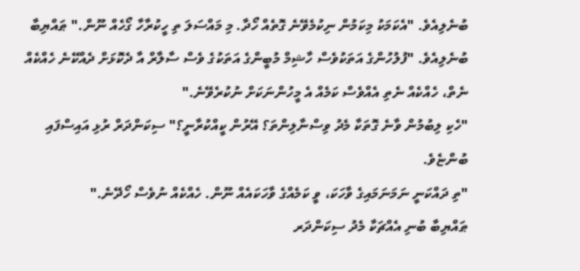ބުނެލިއެވެ. "އެކަމަކު މިކަމުން ނިކުމެވޭނެ ގޮތެއް ހޯދާ. މި މައްސަލަ ތި ހީކުރާހާ ގޯހެއް ނޫން." ޠައްޔިބާ ބުނެލިއެވެ. "ފުލުހުންގެ އަތަކުވެސް ހާޝިމް މުބީންގެ އަތަކުގެ ވެސް ސާލާރް އާ ދެކޮޅަށް ދެއްކޭނެ ހެއްކެއް ނެތް، ހެއްކެއް ނެތި އެއްވެސް ކަމެއް އެ މީހުންނަކަށް ނުކުރެވޭނެ."
"ހެކި ލިބުމުން ވާނެ ގޮތަކާ މެދު ވިސްނާލިންތަ؟ އޭރުން ކީއްކުރާނީ؟" ސިކަންދަރް ރުޅި އައިސްފައި ބުންޏެވެ.
"ތި ދައްކަނީ ނަމަނަމައިގެ ވާހަކަ، ވީ ކަމެއްގެ ވާހަކައެއް ނޫން. ހެއްކެއް ނުވެސް ހޯދޭނެ."
ޠައްޔިބާ ބުނި އެއްޗަކާ މެދު ސިކަންދަރ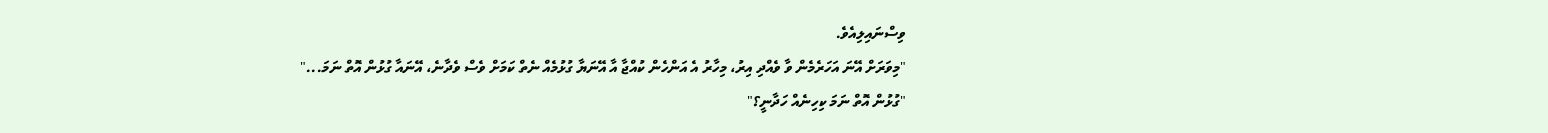ވިސްނައިލިއެވެ.
"މިވަރަށް އޭނަ އަހަރެމެން ވާ ވެއްދި އިރު، މިހާރު އެ އަންހެން ކުއްޖާ އާ އޭނަޔާ ގުޅުމެއް ނެތް ކަމަށް ވެސް ވެދާނެ، އޭނައާ ގުޅުން އޮތް ނަމަ..."
"ގުޅުން އޮތް ނަމަ ކިހިނެއް ހަދާނީ؟"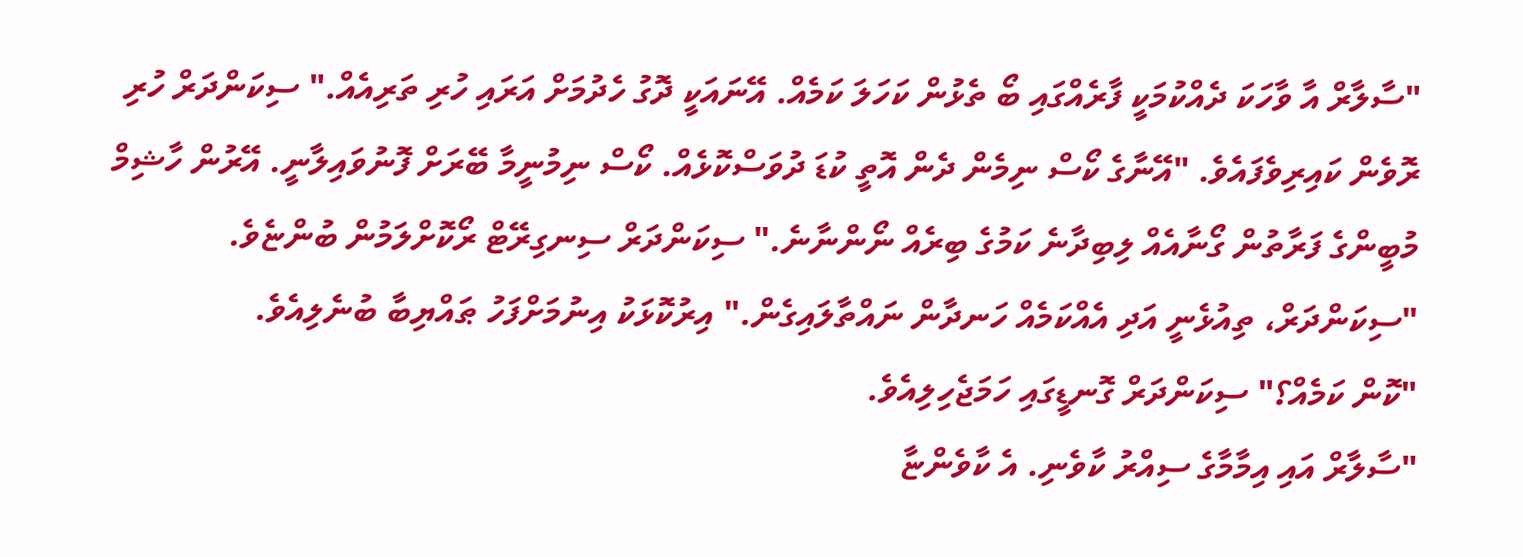"ސާލާރް އާ ވާހަކަ ދެއްކުމަކީ ފާރެއްގައި ބޯ ތެޅުން ކަހަލަ ކަމެއް. އޭނައަކީ ދޮގު ހެދުމަށް އަރައި ހުރި ތަރިއެއް." ސިކަންދަރް ހުރި ރޮވެން ކައިރިވެފައެވެ. "އޭނާގެ ކޯސް ނިމެން ދެން އޮތީ ކުޑަ ދުވަސްކޮޅެއް. ކޯސް ނިމުނީމާ ބޭރަށް ފޮނުވައިލާނީ. އޭރުން ހާޝިމް މުބީންގެ ފަރާތުން ގޯނާއެއް ލިބިދާނެ ކަމުގެ ބިރެއް ނޯންނާނެ." ސިކަންދަރް ސިނގިރޭޓް ރޯކޮށްލަމުން ބުންޏެވެ.
"ސިކަންދަރް، ތިއުޅެނީ އަދި އެއްކަމެއް ހަނދާން ނައްތާލައިގެން." އިރުކޮޅަކު އިނުމަށްފަހު ޠައްޔިބާ ބުނެލިއެވެ.
"ކޮން ކަމެއް؟" ސިކަންދަރް ގޮނޑީގައި ހަމަޖެހިލިއެވެ.
"ސާލާރް އައި އިމާމާގެ ސިއްރު ކާވެނި. އެ ކާވެންޏާ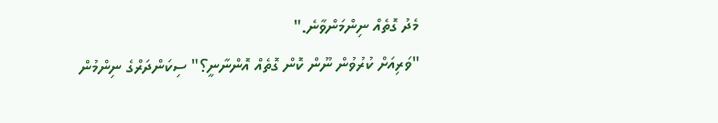މެދު ގޮތެއް ނިންމަންވާނެ."
"ވަރިއަށް ކުރުވުން ނޫން ކޮން ގޮތެއް އޮންނާނީ؟" ސިކަންދަރްގެ ނިންމުން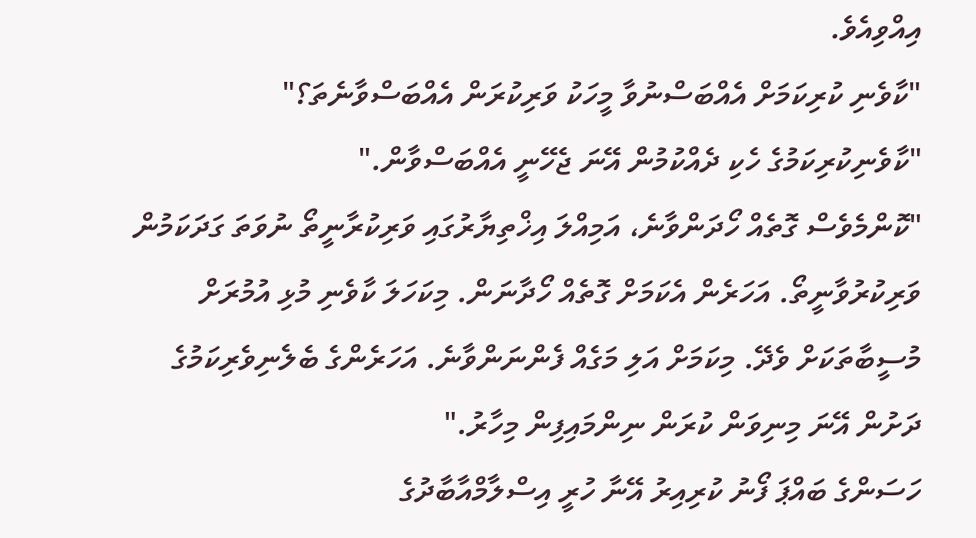އިއްވިއެވެ.
"ކާވެނި ކުރިކަމަށް އެއްބަސްނުވާ މީހަކު ވަރިކުރަން އެއްބަސްވާނެތަ؟"
"ކާވެނިކުރިކަމުގެ ހެކި ދެއްކުމުން އޭނަ ޖެހޭނީ އެއްބަސްވާން."
"ކޮންމެވެސް ގޮތެއް ހޯދަންވާނެ، އަމިއްލަ އިޚްތިޔާރުގައި ވަރިކުރާނީތޯ ނުވަތަ ގަދަކަމުން ވަރިކުރުވާނީތޯ. އަހަރެން އެކަމަށް ގޮތެއް ހޯދާނަން. މިކަހަލަ ކާވެނި މުޅި އުމުރަށް މުސީބާތަކަށް ވެދޭ. މިކަމަށް އަލި މަގެއް ފެންނަންވާނެ. އަހަރެންގެ ބެލެނިވެރިކަމުގެ ދަށުން އޭނަ މިނިވަން ކުރަން ނިންމައިފިން މިހާރު."
ހަސަންގެ ބައްޕަ ފޯނު ކުރިއިރު އޭނާ ހުރީ އިސްލާމްއާބާދުގެ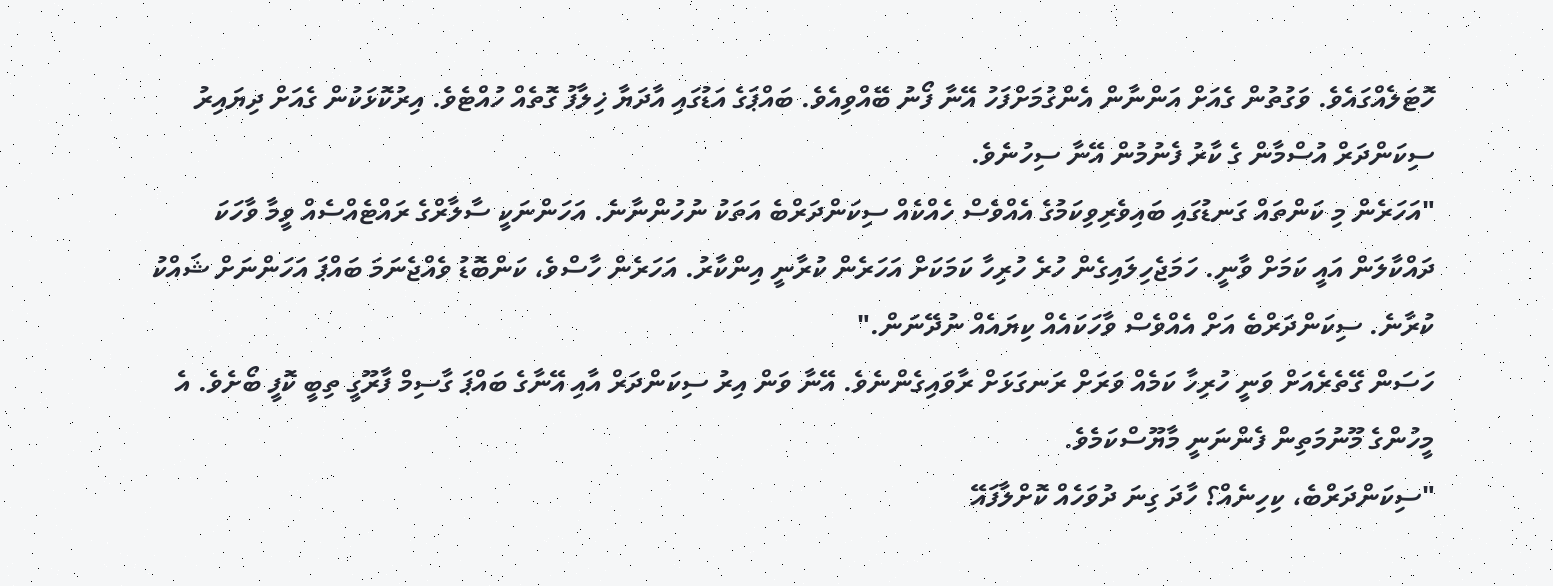ހޮޓަލެއްގައެވެ. ވަގުތުން ގެއަށް އަންނާން އެންގުމަށްފަހު އޭނާ ފޯނު ބޭއްވިއެވެ. ބައްޕަގެ އަޑުގައި އާދަޔާ ޚިލާފު ގޮތެއް ހުއްޓެވެ. އިރުކޮޅަކުން ގެއަށް ދިޔައިރު ސިކަންދަރް އުސްމާން ގެ ކާރު ފެނުމުން އޭނާ ސިހުނެވެ.
"އަހަރެން މި ކަންތައް ގަނޑުގައި ބައިވެރިވިކަމުގެ އެއްވެސް ހެއްކެއް ސިކަންދަރްބެ އަތަކު ނުހުންނާނެ. އަހަންނަކީ ސާލާރްގެ ރައްޓެއްސެއް ވީމާ ވާހަކަ ދައްކާލަން އައީ ކަމަށް ވާނީ. ހަމަޖެހިލައިގެން ހުރެ ހުރިހާ ކަމަކަށް އަހަރެން ކުރާނީ އިންކާރު. އަހަރެން ހާސްވެ، ކަންބޮޑު ވެއްޖެނަމަ ބައްޕަ އަހަންނަށް ޝައްކު ކުރާނެ. ސިކަންދަރްބެ އަށް އެއްވެސް ވާހަކައެއް ކިޔައެއް ނުދޭނަން."
ހަސަން ގޭތެރެއަށް ވަނީ ހުރިހާ ކަމެއް ވަރަށް ރަނގަޅަށް ރާވައިގެންނެވެ. އޭނާ ވަން އިރު ސިކަންދަރް އާއި އޭނާގެ ބައްޕަ ގާސިމް ފާރޫގީ ތިބީ ކޮފީ ބޯށެވެ. އެ މީހުންގެ މޫނުމަތިން ފެންނަނީ މާޔޫސްކަމެވެ.
"ސިކަންދަރްބެ، ކިހިނެއް؟ ހާދަ ގިނަ ދުވަހެއް ކޮށްލާފައޭ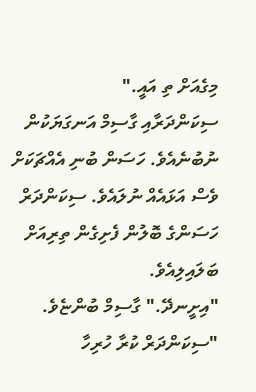މިގެއަށް ތި އައީ."
ސިކަންދަރާއި ގާސިމް އަނގަޔަކުން ނުބުނެއެވެ. ހަސަން ބުނި އެއްޗަކަށް ވެސް އަޅައެއް ނުލައެވެ. ސިކަންދަރް ހަސަންގެ ބޮލުން ފެށިގެން ތިރިއަށް ބަލައިލިއެވެ.
"އިށީނދޭ." ގާސިމް ބުންޏެވެ. "ސިކަންދަރް ކުރާ ހުރިހާ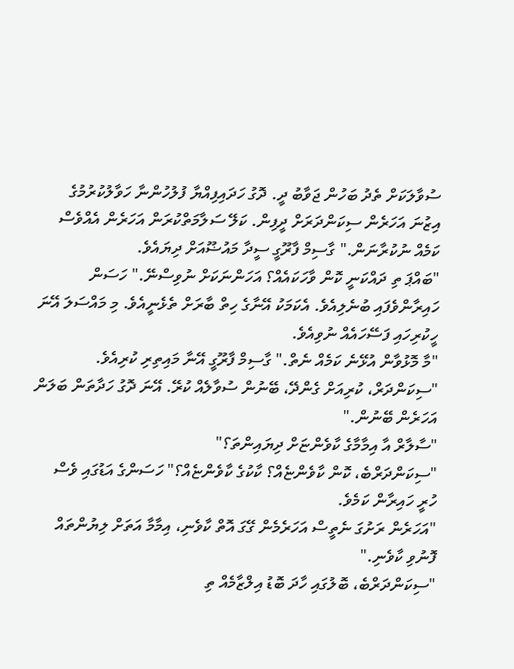ސުވާލަކަށް ތެދު ބަހުން ޖަވާބު ދީ. ދޮގު ހަދައިފިއްޔާ ފުލުހުންނާ ހަވާލުކުރުމުގެ އިޒުނަ އަހަރެން ސިކަންދަރަށް ދީފިން. ކަލޭ ސަލާމަތްކުރަން އަހަރެން އެއްވެސް ކަމެއް ނުކުރާނަން." ގާސިމް ފާރޫގީ ސީދާ މައުޟޫއަށް ދިޔައެވެ.
"ބައްޕަ ތި ދައްކަނީ ކޮން ވާހަކައެއް؟ އަހަންނަކަށް ނުވިސްނޭ." ހަސަން ހައިރާންވެފައި ބުނެލިއެވެ. އެކަމަކު އޭނާގެ ހިތް ބާރަށް ތެޅެނީއެވެ. މި މައްސަލަ އޭނަ ހީކުރިހައި ފަސޭހައެއް ނުވިއެވެ.
"މާ މޮޅުވާން އުޅޭނެ ކަމެއް ނެތް." ގާސިމް ފާރޫގީ އޭނާ މައިތިރި ކުރިއެވެ. "ސިކަންދަރް، ކުރިއަށް ގެންދޭ، ބޭނުން ސުވާލެއް ކުރޭ. އޭނަ ދޮގު ހަދާތަން ބަލަން އަހަރެން ބޭނުން."
"ސާލާރް އާ އިމާމާގެ ކާވެންޏަށް ދިޔައިންތަ؟"
"ސިކަންދަރްބެ، ކޮން ކާވެންޏެއް؟ ކާކުގެ ކާވެންޏެއް؟" ހަސަންގެ އަޑުގައި ވެސް ހުރީ ހައިރާން ކަމެވެ.
"އަހަރެން ރަށުގަ ނެތީސް އަހަރެމެން ގޭގަ އޮތް ކާވެނި، އިމާމާ އަތަށް ލިޔުންތައް ފޮނުވި ކާވެނި."
"ސިކަންދަރްބެ، ބޮލުގައި ހާދަ ބޮޑު އިލްޒާމެއް ތި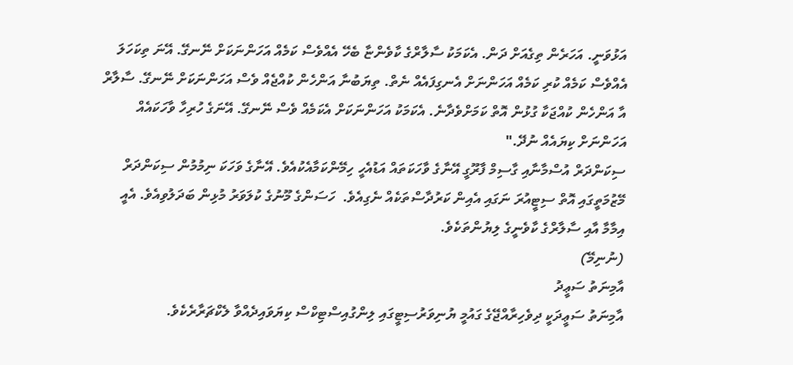އަޅުވަނީ. އަހަރެން ތިގެއަށް ދަން. އެކަމަކު ސާލާރްގެ ކާވެންޏާ ބެހޭ އެއްވެސް ކަމެއް އަހަންނަކަށް ނޭނގޭ. އޭނަ ތިކަހަލަ އެއްވެސް ކަމެއް ކުރި ކަމެއް އަހަންނަށް އެނގިފައެއް ނެތް. ތިޔަބުނާ އަންހެން ކުއްޖެއް ވެސް އަހަންނަކަށް ނޭނގޭ. ސާލާރް އާ އަންހެން ކުއްޖަކާ ގުޅުން އޮތް ކަމަށްވެދާނެ. އެކަމަކު އަހަންނަކަށް އެކަމެއް ވެސް ނޭނގޭ. އޭނަގެ ހުރިހާ ވާހަކައެއް އަހަންނަށް ކިޔައެއް ނުދޭ."
ސިކަންދަރް އުސްމާނާއި ގާސިމް ފާރޫގީ އޭނާގެ ވާހަކަތައް އަޑުއެހީ ހިމޭންކަމާއެކުއެވެ. އޭނާގެ ވަހަކަ ނިމުމުން ސިކަންދަރް މޭޒުމަތީގައި އޮތް ސިޓީއުރަ ނަގައި އެއިން ކަރުދާސްތަކެއް ނެގިއެވެ.  ހަސަންގެ މޫނުގެ ކުލަވަރު މުޅިން ބަދަލުވިއެވެ. އެއީ އިމާމާ އާއި ސާލާރްގެ ކާވެނީގެ ލިޔުންތަކެވެ.
(ނުނިމޭ)
އާމިނަތު ސަޢީދު
އާމިނަތު ސަޢީދަކީ ދިވެހިރާއްޖޭގެ ގައުމީ ޔުނިވަރުސިޓީގައި ލިންގުއިސްޓިކްސް ކިޔަވައިދެއްވާ ލެކްޗަރާރެކެވެ.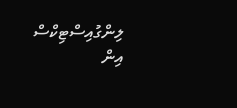ލިންގުއިސްޓިކްސް އިން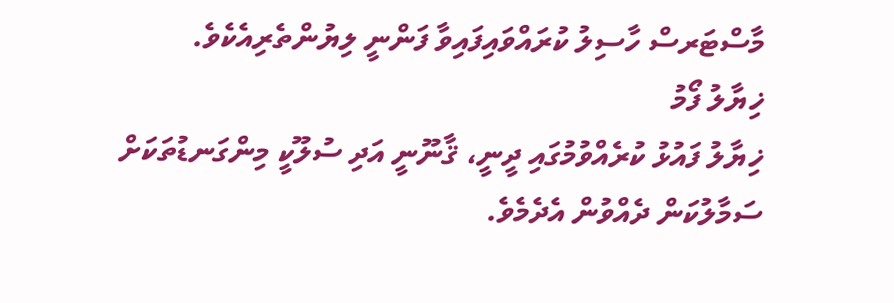މާސްޓަރސް ހާސިލު ކުރައްވައިފައިވާ ފަންނީ ލިޔުންތެރިއެކެވެ.
ޚިޔާލު ފޯމު
ޚިޔާލު ފައުޅު ކުރެއްވުމުގައި ދީނީ، ޤާނޫނީ އަދި ސުލޫކީ މިންގަނޑުތަކަށް ސަމާލުކަން ދެއްވުން އެދެމެވެ.